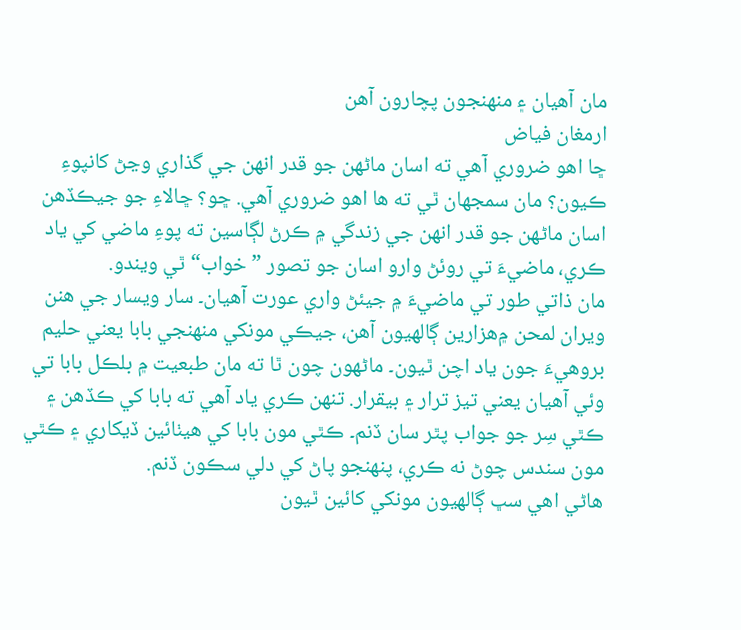مان آهيان ۽ منهنجون پچارون آهن
ارمغان فياض
ڇا اهو ضروري آهي ته اسان ماڻهن جو قدر انهن جي گذاري وڃڻ کانپوءِ ڪيون؟ مان سمجهان ٿي ته ها اهو ضروري آهي. ڇو؟ ڇالاءِ جو جيڪڏهن اسان ماڻهن جو قدر انهن جي زندگي ۾ ڪرڻ لڳاسين ته پوءِ ماضي کي ياد ڪري، ماضيءَ تي روئڻ وارو اسان جو تصور ”خواب“ ٿي ويندو.
مان ذاتي طور تي ماضيءَ ۾ جيئڻ واري عورت آهيان۔ سار ويسار جي هنن ويران لمحن ۾هزارين ڳالهيون آهن، جيڪي مونکي منهنجي بابا يعني حليم بروهيءَ جون ياد اچن ٿيون۔ ماڻهون چون ٿا ته مان طبعيت ۾ بلڪل بابا تي وئي آهيان يعني تيز ترار ۽ بيقرار. تنهن ڪري ياد آهي ته بابا کي ڪڏهن ۽ ڪٿي سِر جو جواب پٿر سان ڏنم۔ ڪٿي مون بابا کي هيٺائين ڏيکاري ۽ ڪٿي مون سندس چوڻ نه ڪري، پنهنجو پاڻ کي دلي سڪون ڏنم.
هاڻي اهي سڀ ڳالهيون مونکي کائين ٿيون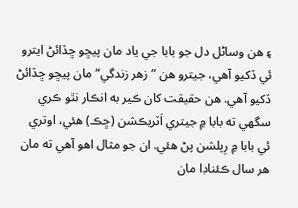۽ هن وساڻل دل جو بابا جي ياد مان پيڇو ڇڏائڻ ايترو ئي ڏکيو آهي، جيترو هن ”زهر زندگي“ مان پيڇو ڇڏائڻ ڏکيو آهي. هن حقيقت کان ڪير به انڪار نٿو ڪري سگهي ته بابا ۾ جيتري اَٽريڪشن (ڇڪ) هئي، اوتري ئي بابا ۾ رِپلشن پڻ هئي. ان جو مثال اهو آهي ته مان هر سال ڪئناڊا مان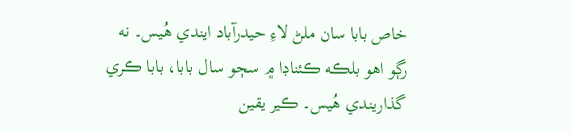خاص بابا سان ملڻ لاءِ حيدرآباد ايندي هُيس۔ نه رڳو اهو بلڪه ڪئناڊا ۾ سڄو سال بابا، بابا ڪري گذاريندي هُيس۔ ڪير يقين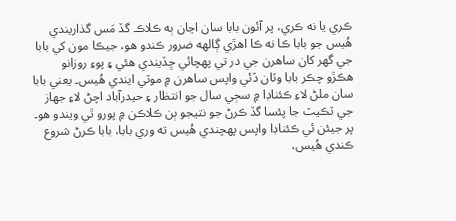ڪري يا نه ڪري، پر آئون بابا سان اڃان ٻه ڪلاڪ گڏ مَس گذاريندي هُيس جو بابا ڪا نه ڪا اهڙي ڳالهه ضرور ڪندو هو، جيڪا مون کي بابا جي گهر کان ساهرن جي در تي پهچائي ڇڏيندي هئي ۽ پوءِ روزانو هڪڙو چڪر بابا وٽان ڏئي واپس ساهرن ۾ موٽي ايندي هُيس۔ يعني بابا سان ملڻ لاءِ ڪئناڊا ۾ سڄي سال جو انتظار ۽ حيدرآباد اچڻ لاءِ جهاز جي ٽڪيٽ جا پئسا گڏ ڪرڻ جو نتيجو ٻن ڪلاڪن ۾ پورو ٿي ويندو هو۔ پر جيئن ئي ڪئناڊا واپس پهچندي هُيس ته وري بابا، بابا ڪرڻ شروع ڪندي هُيس،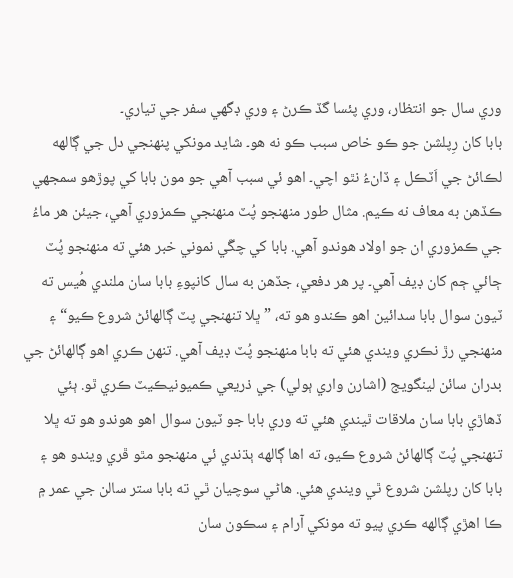وري سال جو انتظار، وري پئسا گڏ ڪرڻ ۽ وري ڊگهي سفر جي تياري۔
بابا کان رِپلشن جو ڪو خاص سبب ڪو نه هو۔ شايد مونکي پنهنجي دل جي ڳالهه لڪائڻ جي اَٽڪل ۽ ڏانءُ نٿو اچي۔ اهو ئي سبب آهي جو مون بابا کي پوڙهو سمجهي ڪڏهن به معاف نه ڪيم. مثال طور منهنجو پُٽ منهنجي ڪمزوري آهي، جيئن هر ماءُ جي ڪمزوري ان جو اولاد هوندو آهي. بابا کي چڱي نموني خبر هئي ته منهنجو پُٽ ڄائي ڄم کان ڊيف آهي۔ پر هر دفعي، جڏهن به سال کانپوءِ بابا سان ملندي هُيس ته ٽيون سوال بابا سدائين اهو ڪندو هو ته، ”ڀلا تنهنجي پٽ ڳالهائڻ شروع ڪيو“ ۽ منهنجي رڙ نڪري ويندي هئي ته بابا منهنجو پُٽ ڊيف آهي. تنهن ڪري اهو ڳالهائڻ جي بدران سائن لينگويج (اشارن واري ٻولي) جي ذريعي ڪميونيڪيٽ ڪري ٿو. ٻئي ڏهاڙي بابا سان ملاقات ٿيندي هئي ته وري بابا جو ٽيون سوال اهو هوندو هو ته ڀلا تنهنجي پُٽ ڳالهائڻ شروع ڪيو، ته اها ڳالهه ٻڌندي ئي منهنجو مٿو ڦري ويندو هو ۽ بابا کان رپلشن شروع ٿي ويندي هئي. هاڻي سوچيان ٿي ته بابا ستر سالن جي عمر ۾ ڪا اهڙي ڳالهه ڪري پيو ته مونکي آرام ۽ سڪون سان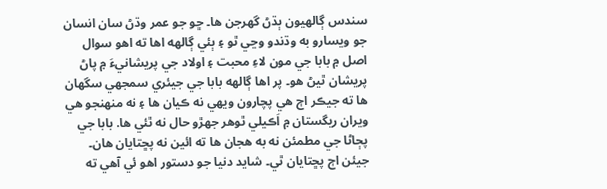سندس ڳالهيون ٻڌڻ گهرجن ها۔ ڇو جو عمر وڌڻ سان انسان جو ويسارو به وڌندو وڃي ٿو ۽ ٻئي ڳالهه اها ته اهو سوال اصل ۾ بابا جي مون لاءِ محبت ۽ اولاد جي پريشانيءَ ۾ پاڻ پريشان ٿيڻ هو۔ پر اها ڳالهه بابا جي جيئري سمجهي سگهان ها ته جيڪر اڄ هي پچارون ويهي نه ڪيان ها ۽ نه منهنجو هي ويران ريگستان ۾ اَڪيلي ٿوهر جهڙو حال نه ٿئي ها. بابا جي پڄاڻا جي مطمئن نه به هجان ها ته ائين نه پڇتايان هان۔ جيئن اڄ پڇتايان ٿي۔ شايد دنيا جو دستور اهو ئي آهي ته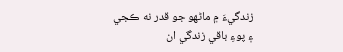زندگيءَ ۾ ماڻهو جو قدر نه ڪجي ۽ پوءِ باقي زندگي ان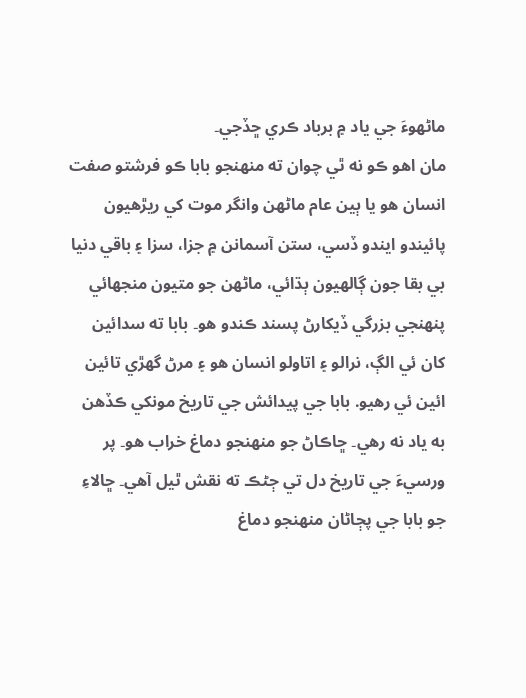ماڻهوءَ جي ياد ۾ برباد ڪري ڇڏجي۔
مان اهو ڪو نه ٿي چوان ته منهنجو بابا ڪو فرشتو صفت انسان هو يا ٻين عام ماڻهن وانگر موت کي ريڙهيون پائيندو ايندو ڏسي، ستن آسمانن ۾ جزا، سزا ۽ باقي دنيا بي بقا جون ڳالهيون ٻڌائي، ماڻهن جو متيون منجهائي پنهنجي بزرگي ڏيکارڻ پسند ڪندو هو۔ بابا ته سدائين کان ئي الڳ، نرالو ۽ اتاولو انسان هو ۽ مرڻ گهڙي تائين ائين ئي رهيو. بابا جي پيدائش جي تاريخ مونکي ڪڏهن به ياد نه رهي۔ ڇاڪاڻ جو منهنجو دماغ خراب هو۔ پر ورسيءَ جي تاريخ دل تي ڄڻڪ ته نقش ٿيل آهي۔ ڇالاءِ جو بابا جي پڄاڻان منهنجو دماغ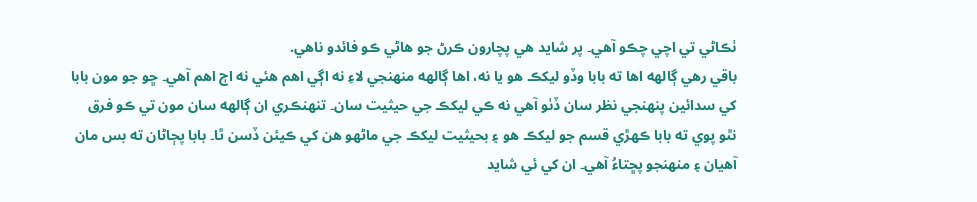ٺڪاڻي تي اچي چڪو آهي۔ پر شايد هي پچارون ڪرڻ جو هاڻي ڪو فائدو ناهي.
باقي رهي ڳالهه اها ته بابا وڏو ليکڪ هو يا نه، اها ڳالهه منهنجي لاءِ نه اڳي اهم هئي نه اڄ اهم آهي۔ ڇو جو مون بابا کي سدائين پنهنجي نظر سان ڏٺو آهي نه ڪي ليکڪ جي حيثيت سان۔ تنهنڪري ان ڳالهه سان مون تي ڪو فرق نٿو پوي ته بابا ڪهڙي قسم جو ليکڪ هو ۽ بحيثيت ليکڪ جي ماڻهو هن کي ڪيئن ڏسن ٿا۔ بابا پڄاڻان ته بس مان آهيان ۽ منهنجو پڇتاءُ آهي۔ ان کي ئي شايد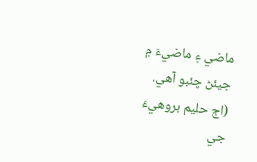ماضي ۽ ماضيءَ ۾ جيئڻ چئبو آهي.
(اڄ حليم بروهيءَ جي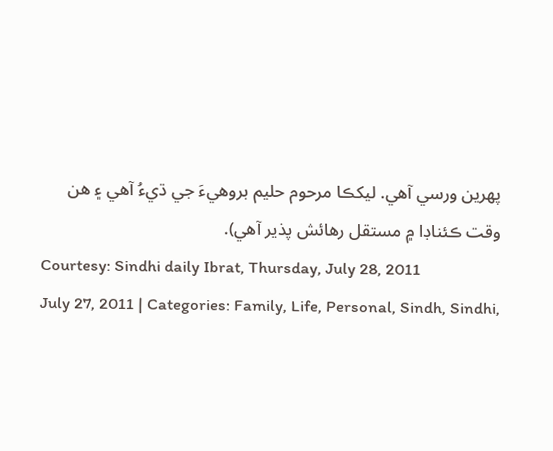پهرين ورسي آهي. ليکڪا مرحوم حليم بروهيءَ جي ڌيءُ آهي ۽ هن وقت ڪئناڊا ۾ مستقل رهائش پذير آهي).
Courtesy: Sindhi daily Ibrat, Thursday, July 28, 2011
July 27, 2011 | Categories: Family, Life, Personal, Sindh, Sindhi,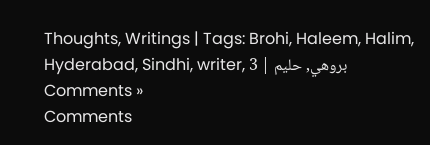Thoughts, Writings | Tags: Brohi, Haleem, Halim, Hyderabad, Sindhi, writer, بروهي, حليم | 3 Comments »
Comments